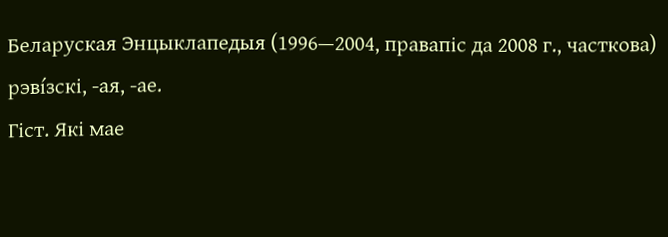Беларуская Энцыклапедыя (1996—2004, правапіс да 2008 г., часткова)
рэві́зскі, ‑ая, ‑ае.
Гіст. Які мае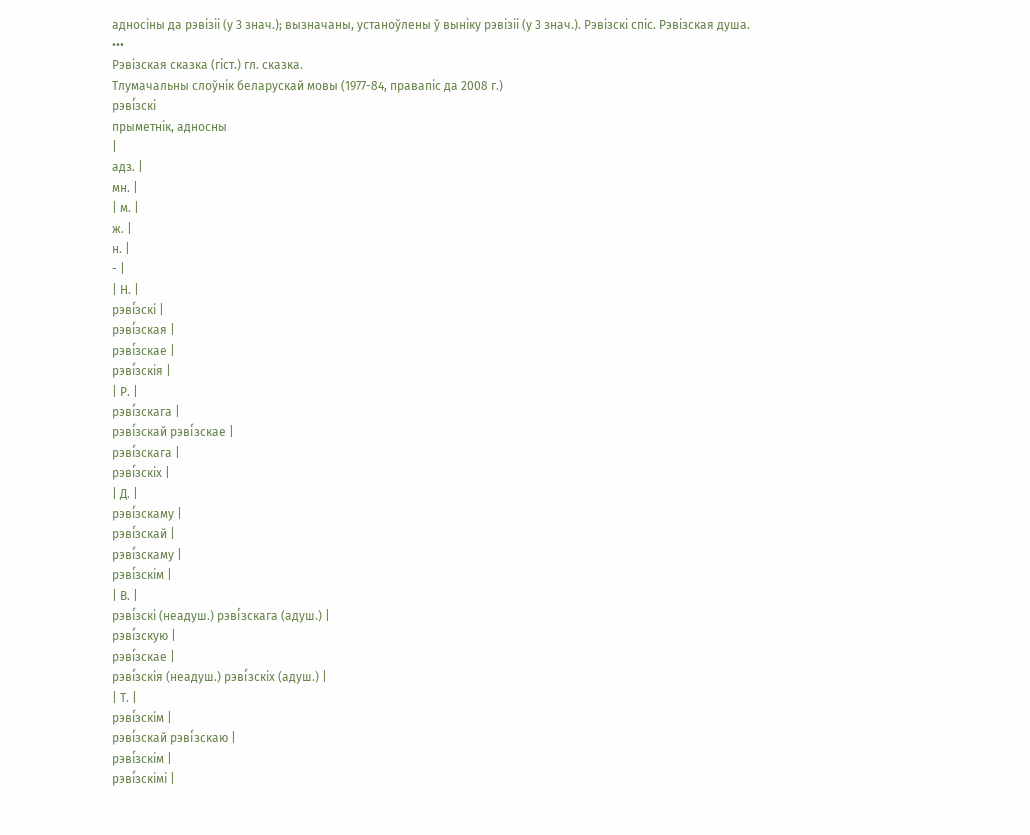адносіны да рэвізіі (у 3 знач.); вызначаны, устаноўлены ў выніку рэвізіі (у 3 знач.). Рэвізскі спіс. Рэвізская душа.
•••
Рэвізская сказка (гіст.) гл. сказка.
Тлумачальны слоўнік беларускай мовы (1977-84, правапіс да 2008 г.)
рэві́зскі
прыметнік, адносны
|
адз. |
мн. |
| м. |
ж. |
н. |
- |
| Н. |
рэві́зскі |
рэві́зская |
рэві́зскае |
рэві́зскія |
| Р. |
рэві́зскага |
рэві́зскай рэві́зскае |
рэві́зскага |
рэві́зскіх |
| Д. |
рэві́зскаму |
рэві́зскай |
рэві́зскаму |
рэві́зскім |
| В. |
рэві́зскі (неадуш.) рэві́зскага (адуш.) |
рэві́зскую |
рэві́зскае |
рэві́зскія (неадуш.) рэві́зскіх (адуш.) |
| Т. |
рэві́зскім |
рэві́зскай рэві́зскаю |
рэві́зскім |
рэві́зскімі |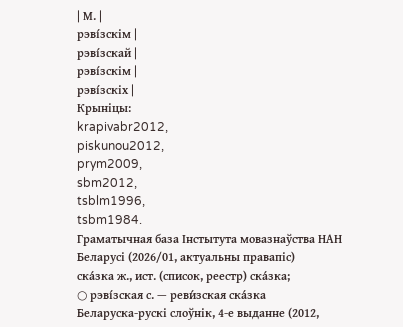| М. |
рэві́зскім |
рэві́зскай |
рэві́зскім |
рэві́зскіх |
Крыніцы:
krapivabr2012,
piskunou2012,
prym2009,
sbm2012,
tsblm1996,
tsbm1984.
Граматычная база Інстытута мовазнаўства НАН Беларусі (2026/01, актуальны правапіс)
ска́зка ж., ист. (список, реестр) ска́зка;
○ рэві́зская с. — реви́зская ска́зка
Беларуска-рускі слоўнік, 4-е выданне (2012,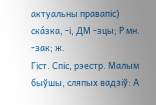актуальны правапіс)
ска́зка, ‑і, ДМ ‑зцы; Р мн. ‑зак; ж.
Гіст. Спіс, рэестр. Малым быўшы, сляпых вадзіў: А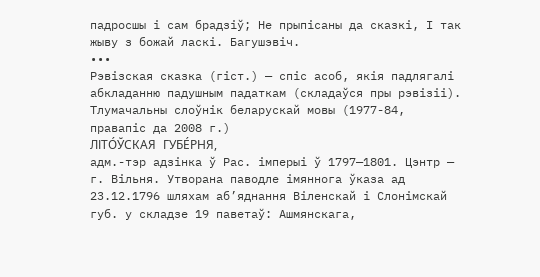падросшы і сам брадзіў; Не прыпісаны да сказкі, І так жыву з божай ласкі. Багушэвіч.
•••
Рэвізская сказка (гіст.) — спіс асоб, якія падлягалі абкладанню падушным падаткам (складаўся пры рэвізіі).
Тлумачальны слоўнік беларускай мовы (1977-84, правапіс да 2008 г.)
ЛІТО́ЎСКАЯ ГУБЕ́РНЯ,
адм.-тэр адзінка ў Рас. імперыі ў 1797—1801. Цэнтр — г. Вільня. Утворана паводле імяннога ўказа ад 23.12.1796 шляхам аб’яднання Віленскай і Слонімскай губ. у складзе 19 паветаў: Ашмянскага,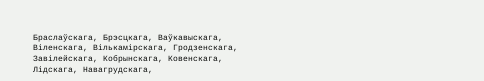Браслаўскага, Брэсцкага, Ваўкавыскага, Віленскага, Вількамірскага, Гродзенскага, Завілейскага, Кобрынскага, Ковенскага, Лідскага, Навагрудскага,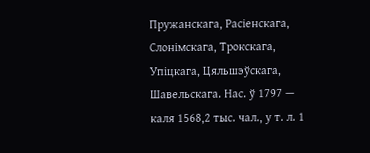Пружанскага, Расіенскага, Слонімскага, Трокскага, Упіцкага, Цяльшэўскага, Шавельскага. Нас. ў 1797 — каля 1568,2 тыс. чал., у т. л. 1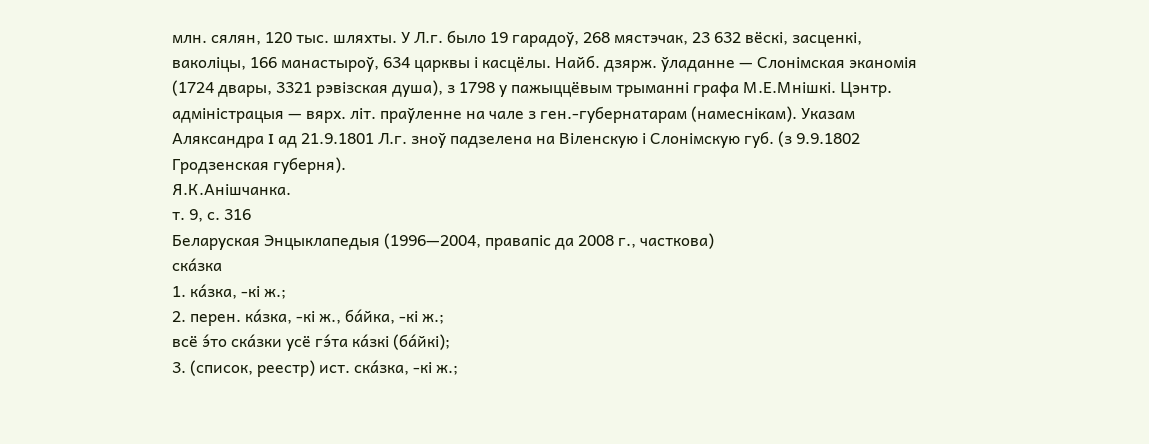млн. сялян, 120 тыс. шляхты. У Л.г. было 19 гарадоў, 268 мястэчак, 23 632 вёскі, засценкі, ваколіцы, 166 манастыроў, 634 царквы і касцёлы. Найб. дзярж. ўладанне — Слонімская эканомія (1724 двары, 3321 рэвізская душа), з 1798 у пажыццёвым трыманні графа М.Е.Мнішкі. Цэнтр. адміністрацыя — вярх. літ. праўленне на чале з ген.-губернатарам (намеснікам). Указам Аляксандра I ад 21.9.1801 Л.г. зноў падзелена на Віленскую і Слонімскую губ. (з 9.9.1802 Гродзенская губерня).
Я.К.Анішчанка.
т. 9, с. 316
Беларуская Энцыклапедыя (1996—2004, правапіс да 2008 г., часткова)
ска́зка
1. ка́зка, -кі ж.;
2. перен. ка́зка, -кі ж., ба́йка, -кі ж.;
всё э́то ска́зки усё гэ́та ка́зкі (ба́йкі);
3. (список, реестр) ист. ска́зка, -кі ж.;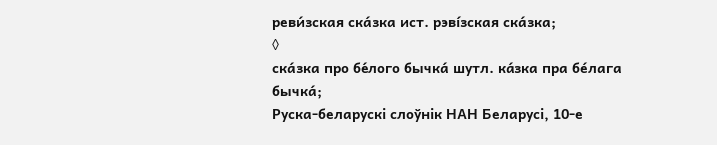реви́зская ска́зка ист. рэві́зская ска́зка;
◊
ска́зка про бе́лого бычка́ шутл. ка́зка пра бе́лага бычка́;
Руска-беларускі слоўнік НАН Беларусі, 10-е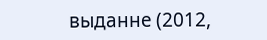выданне (2012,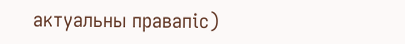актуальны правапіс)